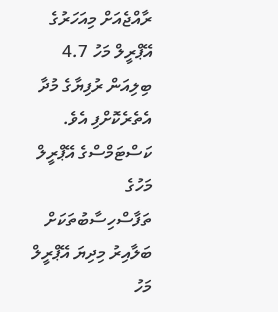ރާއްޖެއަށް މިއަހަރުގެ އޭޕްރީލް މަހު 4.7 ބިލިއަން ރުފިޔާގެ މުދާ އެތެރެކޮށްފި އެވެ.
ކަސްޓަމްސްގެ އޭޕްރީލް މަހުގެ ތަފާސްހިސާބުތަކަށް ބަލާއިރު މިދިޔަ އޭޕްރީލް މަހު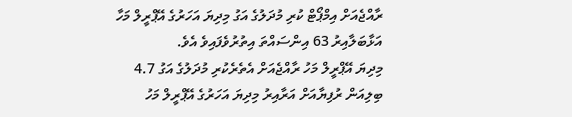ރާއްޖެއަށް އިމްޕޯޓް ކުރި މުދަލުގެ އަގު މިދިޔަ އަހަރުގެ އޭޕްރީލް މަހާ އަޅާބަލާއިރު 63 އިންސައްތަ އިތުރުވެފައިވެ އެވެ.
މިދިޔަ އޭޕްރީލް މަހު ރާއްޖެއަށް އެތެރެކުރި މުދަލުގެ އަގު 4.7 ބިލިއަން ރުފިޔާއަށް އަރާއިރު މިދިޔަ އަހަރުގެ އޭޕްރީލް މަހު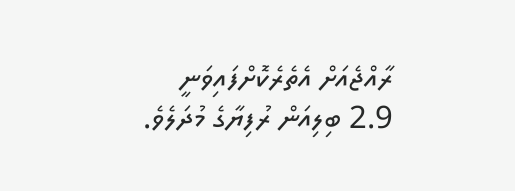ރާއްޖެއަށް އެތެރެކޮށްފައިވަނީ 2.9 ބިލިއަން ރުފިޔާގެ މުދަލެވެ.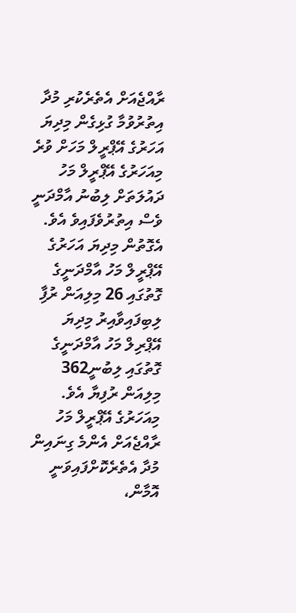ރާއްޖެއަށް އެތެރެކުރި މުދާ އިތުރުވުމާ ގުޅިގެން މިދިޔަ އަހަރުގެ އޭޕްރީލް މަހަށް ވުރެ މިއަހަރުގެ އޭޕްރީލް މަހު ދައުލަތަށް ލިބުނު އާމްދަނީ ވެސް އިތުރުވެފައިވެ އެވެ. އެގޮތުން މިދިޔަ އަހަރުގެ އޭޕްރީލް މަހު އާމްދަނީގެ ގޮތުގައި 26 މިލިއަން ރުފިާ ލިބިފައިވާއިރު މިދިޔަ އޭޕްރިލް މަހު އާމްދަނީގެ ގޮތުގައި ލިބުނީ362 މިލިއަން ރުފިޔާ އެވެ.
މިއަހަރުގެ އޭޕްރީލް މަހު ރާއްޖެއަށް އެންމެ ގިނައިން މުދާ އެތެރެކޮށްފައިވަނީ އޮމާން،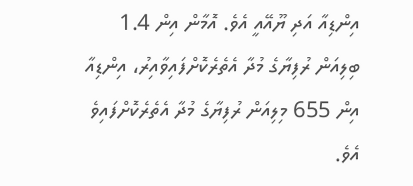އިންޑިއާ އަދި ޔޫއޭއީ އެވެ. އޮމާން އިން 1.4 ބިލިއަން ރުފިޔާގެ މުދާ އެތެރެކޮށްފައިވާއިރު، އިންޑިއާ އިން 655 މިލިއަން ރުފިޔާގެ މުދާ އެތެރެކޮށްފައިވެ އެވެ.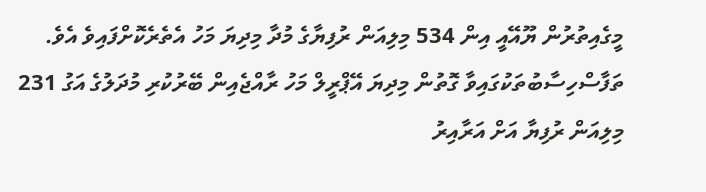މީގެއިތުރުން ޔޫއޭއީ އިން 534 މިލިއަން ރުފިޔާގެ މުދާ މިދިޔަ މަހު އެތެރެކޮށްފައިވެ އެވެ.
ތަފާސްހިސާބުތަކުގައިވާ ގޮތުން މިދިޔަ އޭޕްރީލް މަހު ރާއްޖެއިން ބޭރުކުރި މުދަލުގެ އަގު 231 މިލިއަން ރުފިޔާ އަށް އަރާއިރު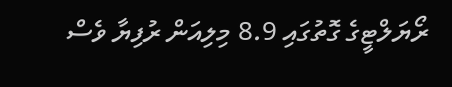ރޯޔަލްޓީގެ ގޮތުގައި 8.9 މިލިއަން ރުފިޔާ ވެސް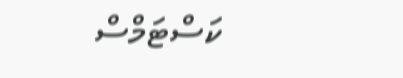ކަސްޓަމްސް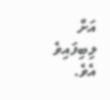އަށް ލިބިފައިވެ އެވެ.